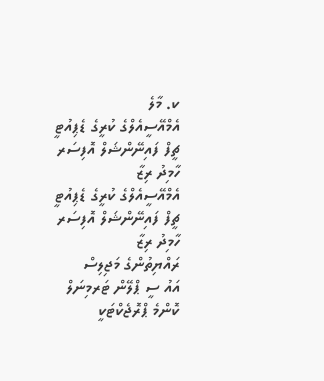ކ. މާލެ
އެމްއޭސީއެލްގެ ކުރީގެ ޑެޕިއުޓީ ޗީފް ފައިނޭންޝަލް އޮފިސަރ ހާމިދު ރިޒާ
އެމްއޭސީއެލްގެ ކުރީގެ ޑެޕިއުޓީ ޗީފް ފައިނޭންޝަލް އޮފިސަރ ހާމިދު ރިޒާ
ރައްޔިތުންގެ މަޖިލިސް
އައު ސީ ޕްލޭން ޓަރމިނަލް
ކޮންމެ ޕްރޮޖެކްޓަކީ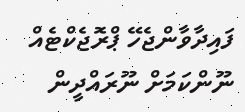ފައިދާވާންޖެހޭ ޕްރޮޖެކްޓެއް ނޫންކަމަށް ނޫރައްދީން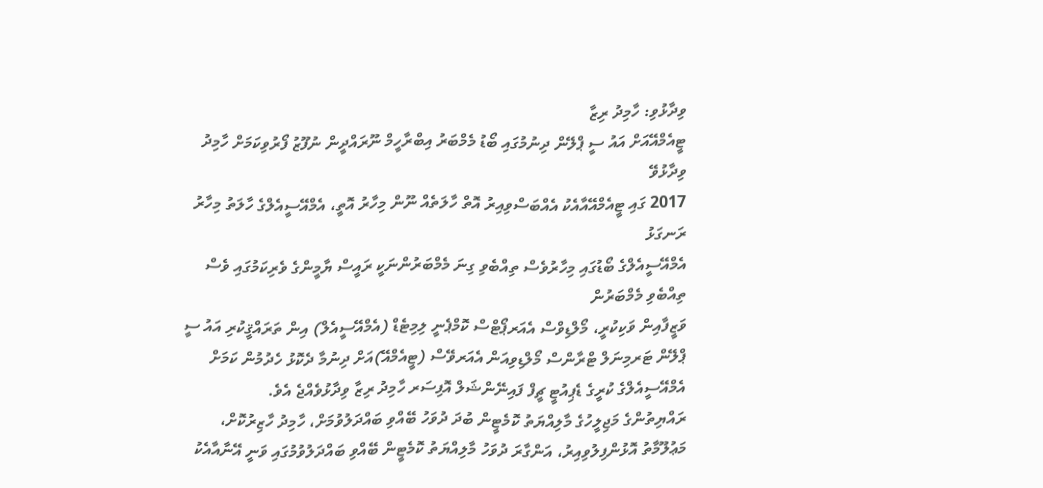ވިދާޅުވި: ހާމިދު ރިޒާ
ޓީއެމްއޭއަށް އައު ސީ ޕްލޭން ދިނުމުގައި ބޯޑު މެމްބަރު އިބްރާހީމް ނޫރައްދީން ނުފޫޒު ފޯރުވިކަމަށް ހާމިދު ވިދާޅުވޭ
2017 ގައި ޓީއެމްއޭއާއެކު އެއްބަސްވިއިރު އޮތް ހާލަތެއް ނޫން މިހާރު އޮތީ، އެމްއޭސީއެލްގެ ހާލަތު މިހާރު ރަނގަޅު
އެމްއޭސީއެލްގެ ބޯޑުގައި މިހާރުވެސް ތިއްބެވި ގިނަ މެމްބަރުންނަކީ ރައީސް ޔާމީންގެ ވެރިކަމުގައި ވެސް ތިއްބެވި މެމްބަރުން
ވަޒީފާއިން ވަކިކުރީ، މޯލްޑިވްސް އެއަރޕޯޓްސް ކޮމްޕެނީ ލިމިޓެޑް (އެމްއޭސީއެލް) އިން ތަރައްޤީކުރި އައު ސީ ޕްލޭން ޓަރމިނަލް ޓްރާންސް މޯލްޑިވިއަން އެއަރވޭސް (ޓީއެމްއޭ)އަށް ދިނުމާ ދެކޮޅު ހެދުމުން ކަމަށް އެމްއޭސީއެލްގެ ކުރީގެ ޑެޕިއުޓީ ޗީފް ފައިނޭންޝަލް އޮފިސަރ ހާމިދު ރިޒާ ވިދާޅުވެއްޖެ އެވެ.
ރައްޔިތުންގެ މަޖިލީހުގެ މާލިއްޔަތު ކޮމެޓީން ބުދަ ދުވަހު ބޭއްވި ބައްދަލުވުމަށް، ހާމިދު ހާޒިރުކޮށް، މަޢުލޫމާތު އޮޅުންފިލުވިއިރު، އަންގާރަ ދުވަހު މާލިއްޔަތު ކޮމެޓީން ބޭއްވި ބައްދަލުވުމުގައި ވަނީ އޭނާއާއެކު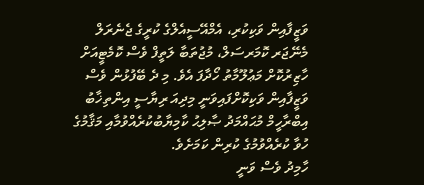ވަޒީފާއިން ވަކިކުރި، އެމްއޭސީއެލްގެ ކުރީގެ ޖެނެރަލް މެނޭޖަރ ކޮމަރސަލް، މުޖުތަބާ ލަތީފް ވެސް ކޮމެޓީއަށް ހާޒިރުކޮށް މަޢުލޫމާތު ހޯދާފަ އެވެ. މި ދެ ބޭފުޅުން ވެސް ވަޒީފާއިން ވަކިކޮށްފައިވަނީ މިދިއަ ރިޔާސީ އިންތިޚާބު އިބްރާހީމް މުޙައްމަދު ޞާލިޙު ކާމިޔާބުކުރެއްވުމާއި މަޤާމުގެ ހުވާ ކުރެއްވުމުގެ ކުރިން ކަމަށެވެ.
ހާމިދު ވެސް ވަނީ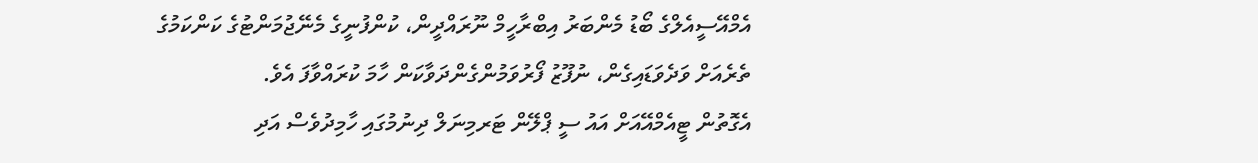އެމްއޭސީއެލްގެ ބޯޑު މެންބަރު އިބްރާހީމް ނޫރައްދީން، ކުންފުނީގެ މެނޭޖުމަންޓުގެ ކަންކަމުގެ ތެރެއަށް ވަދެވަޑައިގެން، ނުފޫޒު ފޯރުވަމުންގެންދަވާކަން ހާމަ ކުރައްވާފަ އެވެ.
އެގޮތުން ޓީއެމްއޭއަށް އައު ސީ ޕްލޭން ޓަރމިނަލް ދިނުމުގައި ހާމިދުވެސް އަދި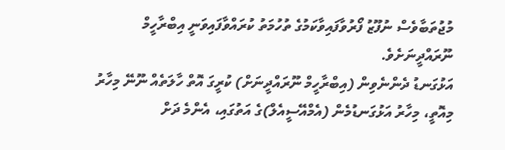މުޖުތަބާވެސް ނުފޫޒު ފޯރުވާފައިވާކަމުގެ ތުހުމަތު ކުރައްވާފައިވަނީ އިބްރާހީމް ނޫރައްދީނަށެވެ.
އަޅުގަނޑު ދެންނެވިން (އިބްރާހީމް ނޫރައްދީނަށް) ކުރީގަ އޮތް ހާލަތެއް ނޫނޭ މިހާރު މިއޮތީ، މިހާރު އަޅުގަނޑުމެން (އެމްއޭސީއެލް)ގެ އަތުގައި، އެންމެ ދަށް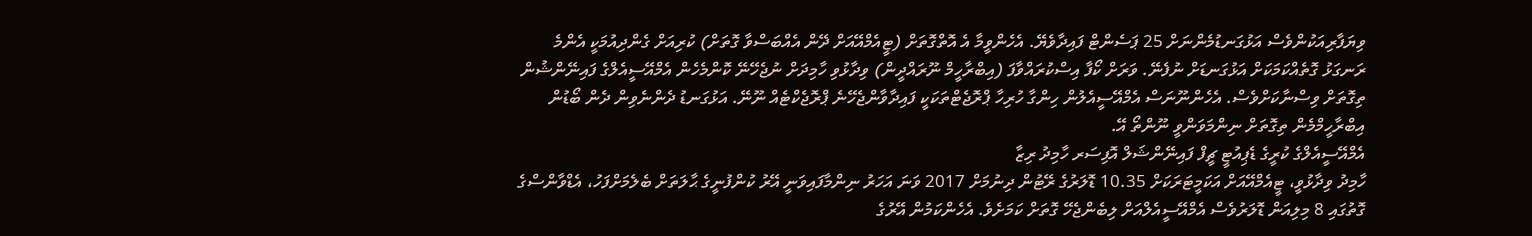ވިޔަފާރިއަކުންވެސް އަޅުގަނޑުމެންނަށް 25 ޕަސެންޓް ފައިދާވެޔޭ. އެހެންވީމާ އެ އޮތްގޮތަށް (ޓީއެމްއޭއަށް ދޭން އެއްބަސްވާ ގޮތަށް) ކުރިއަށް ގެންދިއުމަކީ އެންމެ ރަނގަޅު ގޮތެއްކަމަކަށް އަޅުގަނޑަށް ނުފެނޭ. ވަރަށް ކޯފާ އިސްކުރައްވާފަ (އިބްރާހީމް ނޫރައްދީން) ވިދާޅުވި ހާމިދަށް ނުޖެހޭނޭ ކޮންމެހެން އެމްއޭސީއެލްގެ ފައިނޭންޝުން ތިގޮތަށް ވިސްނާކަށްވެސް. އެހެންނޫނަސް އެމްއޭސީއެލުން ހިންގާ ހުރިހާ ޕްރޮޖެޓްތަކަކީ ފައިދާވާންޖެހޭނެ ޕްރޮޖެކްޓެއް ނޫނޭ. އަޅުގަނޑު ދެންނެވިން ދެން ބޯޑުން އިބްރާހީމްމެން ތިގޮތަށް ނިންމަވަންވީ ނޫންތޯ އޭ.
އެމްއޭސީއެލްގެ ކުރީގެ ޑެޕިއުޓީ ޗީފް ފައިނޭންޝަލް އޮފިސަރ ހާމިދު ރިޒާ
ހާމިދު ވިދާޅުވީ، ޓީއެމްއޭއަށް އަކަމީޓަރަކަށް 10.35 ޑޮލަރުގެ ރޭޓުން ދިނުމަށް 2017 ވަނަ އަހަރު ނިންމާފައިވަނީ އޭރު ކުންފުނީގެ ޙާލަތަށް ބެލެމަށްފަހު، އެޑްވާންސްގެ ގޮތުގައި 8 މިލިއަން ޑޮލަރުވެސް އެމްއޭސީއެލްއަށް ލިބެންޖެހޭ ގޮތަށް ކަމަށެވެ. އެހެންކަމުން އޭރުގެ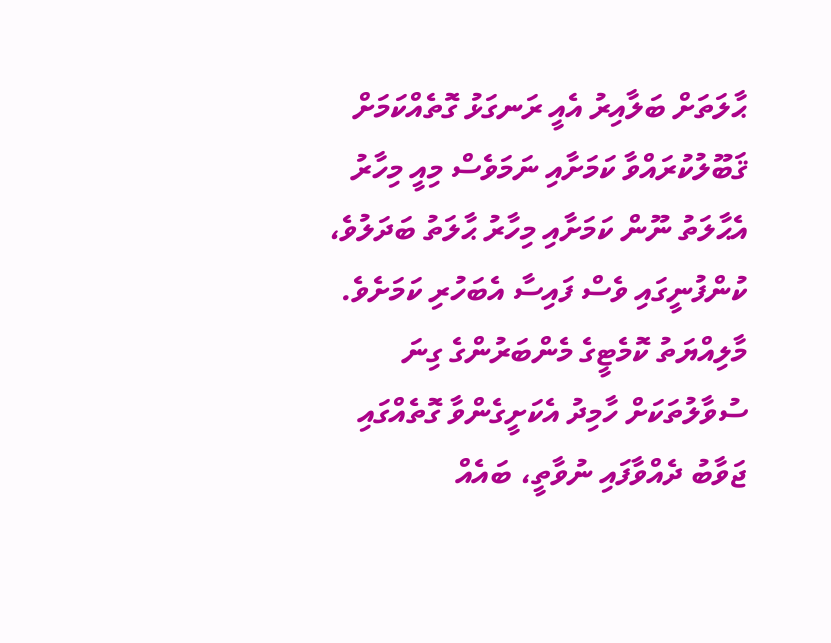ޙާލަތަށް ބަލާއިރު އެއީ ރަނގަޅު ގޮތެއްކަމަށް ޤަބޫލުކުރައްވާ ކަމަށާއި ނަމަވެސް މިއީ މިހާރު އެޙާލަތު ނޫން ކަމަށާއި މިހާރު ޙާލަތު ބަދަލުވެ، ކުންފުނީގައި ވެސް ފައިސާ އެބަހުރި ކަމަށެވެ.
މާލިއްޔަތު ކޮމެޓީގެ މެންބަރުންގެ ގިނަ ސުވާލުތަކަށް ހާމިދު އެކަށީގެންވާ ގޮތެއްގައި ޖަވާބު ދެއްވާފައި ނުވާތީ، ބައެއް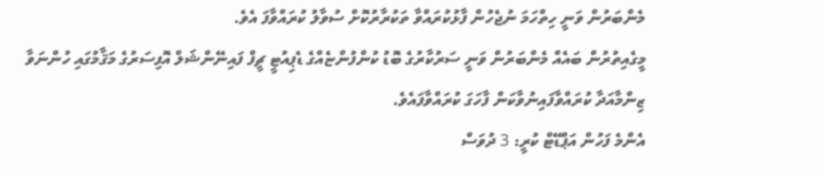މެންބަރުން ވަނީ ހިތްހަމަ ނުޖެހުން ފާޅުކުރައްވާ ތަކުރާރުކޮށް ސުވާލު ކުރައްވާފަ އެވެ.
މީގެއިތުރުން ބައެއް މެންބަރުން ވަނީ ސަރުކާރުގެ ބޮޑު ކުންފުންޏެއްގެ ޑެޕިއުޓީ ޗީފް ފައިނޭންޝަލް އޮފިސަރުގެ މަޤާމުގައި ހުންނަވާ ޒިންމާއަދާ ކުރައްވާފައިނުވާކަން ފާހަގަ ކުރައްވާފައެވެ.
އެންމެ ފަހުން އަޕްޑޭޓް ކުރީ: 3 ދުވަސް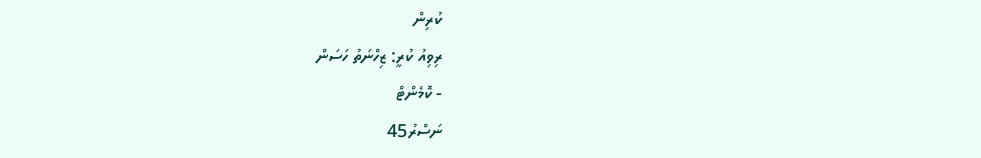ކުރިން
ރިވިއު ކުރީ: ޒިހްނަތު ހަސަން
- ކޮމެންޓް
ނަސްރު45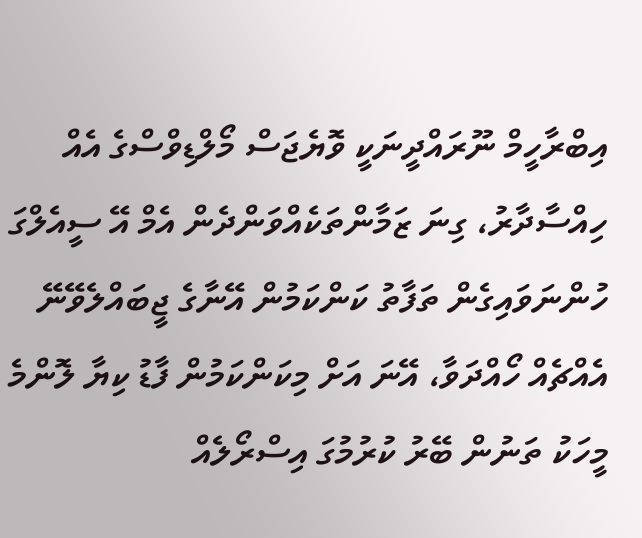އިބްރާހީމް ނޫރައްދީނަކީ ވޮޔެޖަސް މޯލްޑިވްސްގެ އެއް ހިއްސާދާރު، ގިނަ ޒަމާންތަކެއްވަންދެން އެމް އޭ ސީއެލްގަ ހުންނަވައިގެން ތަފާތު ކަންކަމުން އޭނާގެ ޖީބައްލެވޭނޭ އެއްޗެއް ހޯއްދަވާ، އޭނަ އަށް މިކަންކަމުން ފާޑު ކިޔާ ލޮންމެ މީހަކު ތަނުން ބޭރު ކުރުމުގަ އިސްރޯލެއް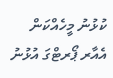ކުޅުނު މީހެއްކަން އެއާރ ޕޯރޓްގަ އުޅުނު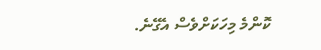ކޮންމެ މިހަކަށްވެސް އެގޭނެ.